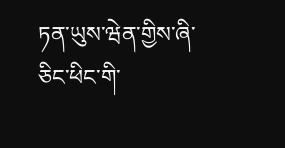ཏན་ཡུས་ཝེན་གྱིས་ཞི་ཅིང་ཕིང་གི་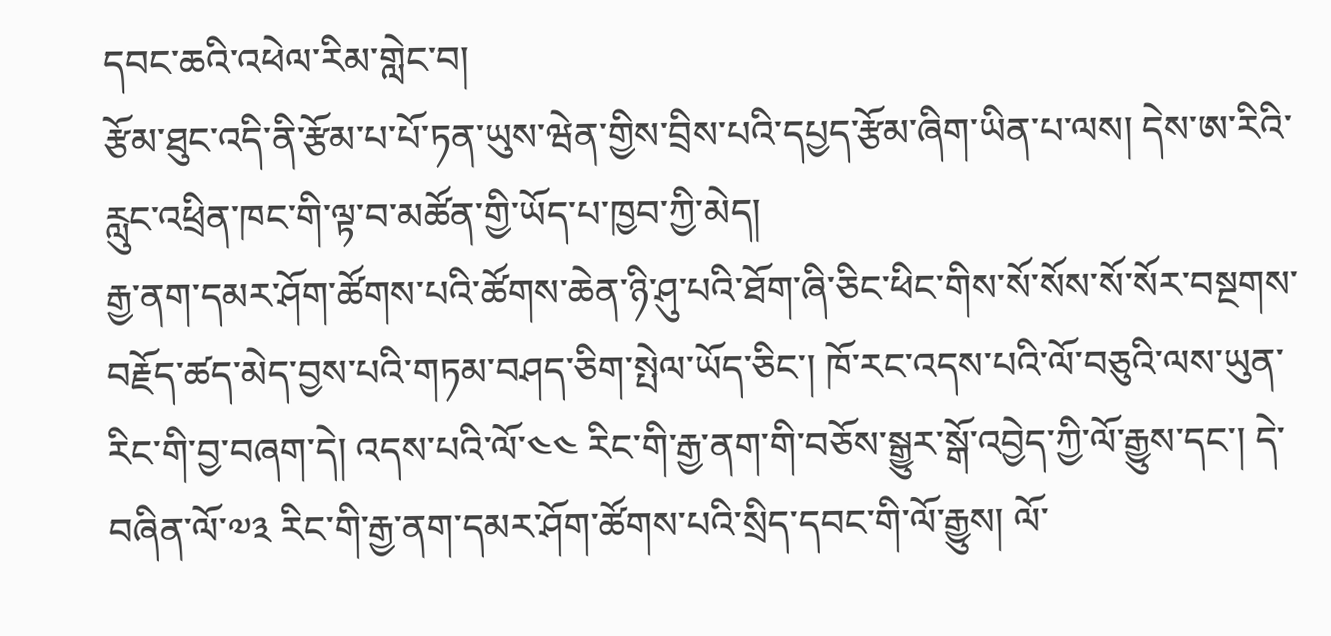དབང་ཆའི་འཕེལ་རིམ་གླེང་བ།
རྩོམ་ཐུང་འདི་ནི་རྩོམ་པ་པོ་ཏན་ཡུས་ཝེན་གྱིས་བྲིས་པའི་དཔྱད་རྩོམ་ཞིག་ཡིན་པ་ལས། དེས་ཨ་རིའི་རླུང་འཕྲིན་ཁང་གི་ལྟ་བ་མཚོན་གྱི་ཡོད་པ་ཁྱབ་ཀྱི་མེད།
རྒྱ་ནག་དམར་ཤོག་ཚོགས་པའི་ཚོགས་ཆེན་ཉི་ཤུ་པའི་ཐོག་ཞི་ཅིང་ཕིང་གིས་སོ་སོས་སོ་སོར་བསྔགས་བརྗོད་ཚད་མེད་བྱས་པའི་གཏམ་བཤད་ཅིག་སྤེལ་ཡོད་ཅིང་། ཁོ་རང་འདས་པའི་ལོ་བཅུའི་ལས་ཡུན་རིང་གི་བྱ་བཞག་དེ། འདས་པའི་ལོ་༤༤ རིང་གི་རྒྱ་ནག་གི་བཅོས་སྒྱུར་སྒོ་འབྱེད་ཀྱི་ལོ་རྒྱུས་དང་། དེ་བཞིན་ལོ་༧༣ རིང་གི་རྒྱ་ནག་དམར་ཤོག་ཚོགས་པའི་སྲིད་དབང་གི་ལོ་རྒྱུས། ལོ་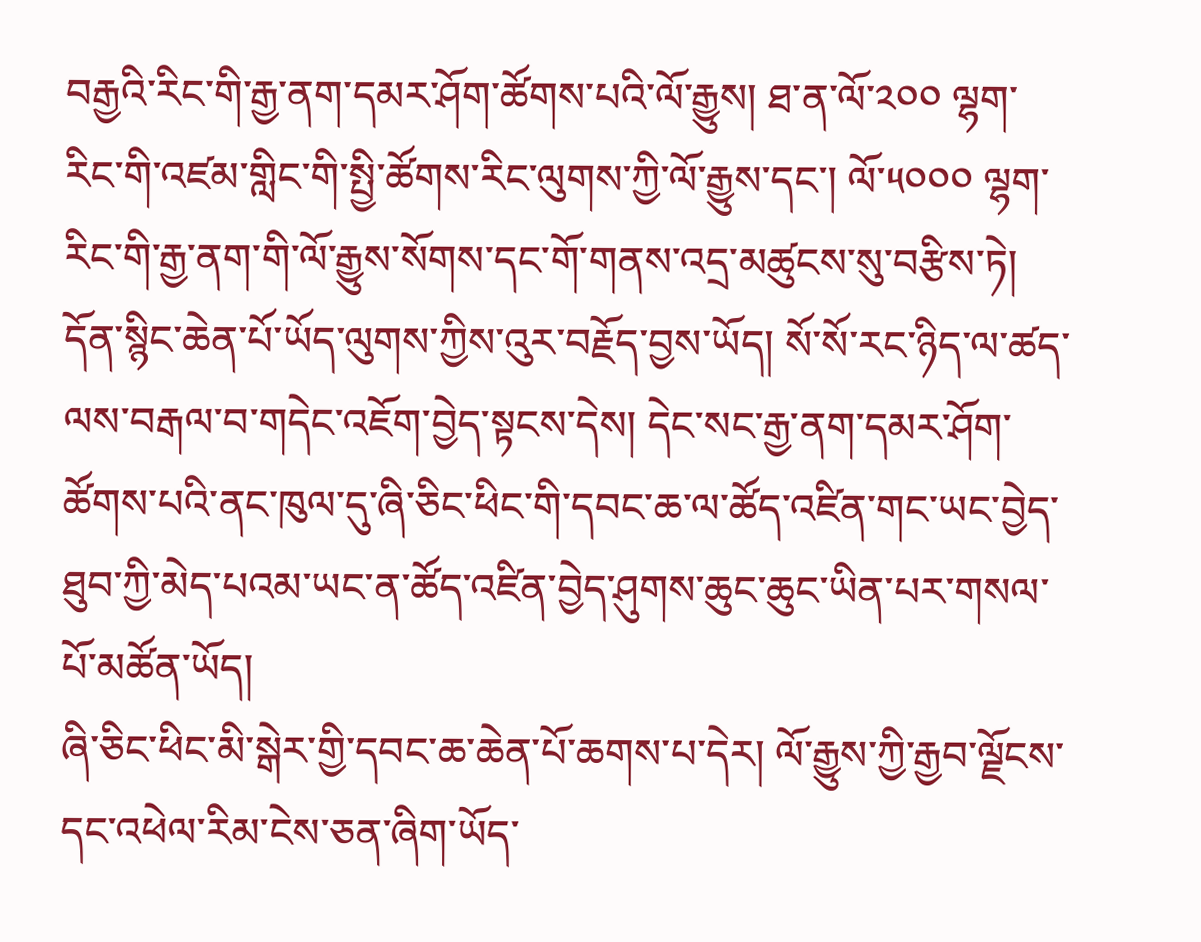བརྒྱའི་རིང་གི་རྒྱ་ནག་དམར་ཤོག་ཚོགས་པའི་ལོ་རྒྱུས། ཐ་ན་ལོ་༢༠༠ ལྷག་རིང་གི་འཛམ་གླིང་གི་སྤྱི་ཚོགས་རིང་ལུགས་ཀྱི་ལོ་རྒྱུས་དང་། ལོ་༥༠༠༠ ལྷག་རིང་གི་རྒྱ་ནག་གི་ལོ་རྒྱུས་སོགས་དང་གོ་གནས་འདྲ་མཚུངས་སུ་བརྩིས་ཏེ། དོན་སྙིང་ཆེན་པོ་ཡོད་ལུགས་ཀྱིས་འུར་བརྗོད་བྱས་ཡོད། སོ་སོ་རང་ཉིད་ལ་ཚད་ལས་བརྒལ་བ་གདེང་འཇོག་བྱེད་སྟངས་དེས། དེང་སང་རྒྱ་ནག་དམར་ཤོག་ཚོགས་པའི་ནང་ཁུལ་དུ་ཞི་ཅིང་ཕིང་གི་དབང་ཆ་ལ་ཚོད་འཛིན་གང་ཡང་བྱེད་ཐུབ་ཀྱི་མེད་པའམ་ཡང་ན་ཚོད་འཛིན་བྱེད་ཤུགས་ཆུང་ཆུང་ཡིན་པར་གསལ་པོ་མཚོན་ཡོད།
ཞི་ཅིང་ཕིང་མི་སྒེར་གྱི་དབང་ཆ་ཆེན་པོ་ཆགས་པ་དེར། ལོ་རྒྱུས་ཀྱི་རྒྱབ་ལྗོངས་དང་འཕེལ་རིམ་ངེས་ཅན་ཞིག་ཡོད་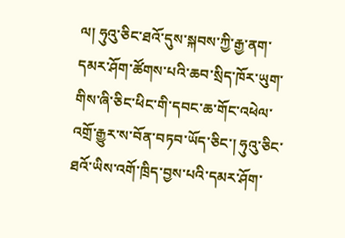ལ། ཧུའུ་ཅིང་ཐའོ་དུས་སྐབས་ཀྱི་རྒྱ་ནག་དམར་ཤོག་ཚོགས་པའི་ཆབ་སྲིད་ཁོར་ཡུག་གིས་ཞི་ཅིང་ཕིང་གི་དབང་ཆ་གོང་འཕེལ་འགྲོ་རྒྱུར་ས་བོན་བཏབ་ཡོད་ཅིང་། ཧུའུ་ཅིང་ཐའོ་ཡིས་འགོ་ཁྲིད་བྱས་པའི་དམར་ཤོག་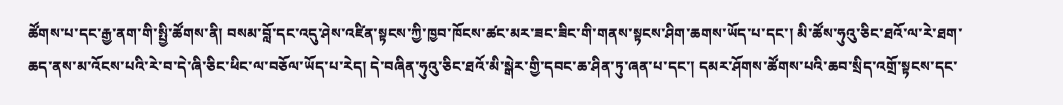ཚོགས་པ་དང་རྒྱ་ནག་གི་སྤྱི་ཚོགས་ནི། བསམ་བློ་དང་འདུ་ཤེས་འཛིན་སྟངས་ཀྱི་ཁྱབ་ཁོངས་ཚང་མར་ཟང་ཟིང་གི་གནས་སྟངས་ཤིག་ཆགས་ཡོད་པ་དང་། མི་ཚོས་ཧུའུ་ཅིང་ཐའོ་ལ་རེ་ཐག་ཆད་ནས་མ་འོངས་པའི་རེ་བ་དེ་ཞི་ཅིང་ཕིང་ལ་བཅོལ་ཡོད་པ་རེད། དེ་བཞིན་ཧུའུ་ཅིང་ཐའོ་མི་སྒེར་གྱི་དབང་ཆ་ཤིན་ཏུ་ཞན་པ་དང་། དམར་ཤོགས་ཚོགས་པའི་ཆབ་སྲིད་འགྲོ་སྟངས་དང་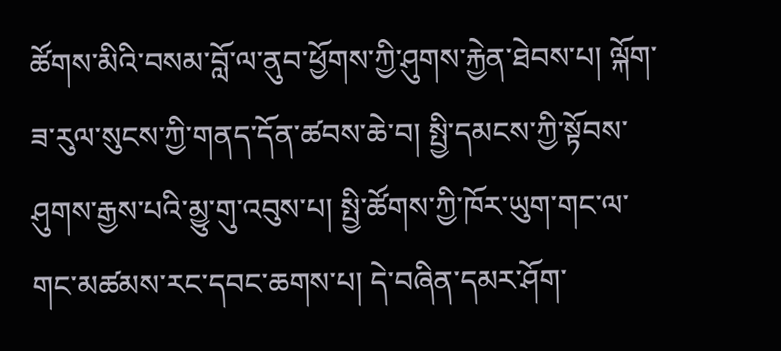ཚོགས་མིའི་བསམ་བློ་ལ་ནུབ་ཕྱོགས་ཀྱི་ཤུགས་རྐྱེན་ཐེབས་པ། ལྐོག་ཟ་རུལ་སུངས་ཀྱི་གནད་དོན་ཚབས་ཆེ་བ། སྤྱི་དམངས་ཀྱི་སྟོབས་ཤུགས་རྒྱས་པའི་མྱུ་གུ་འབུས་པ། སྤྱི་ཚོགས་ཀྱི་ཁོར་ཡུག་གང་ལ་གང་མཚམས་རང་དབང་ཆགས་པ། དེ་བཞིན་དམར་ཤོག་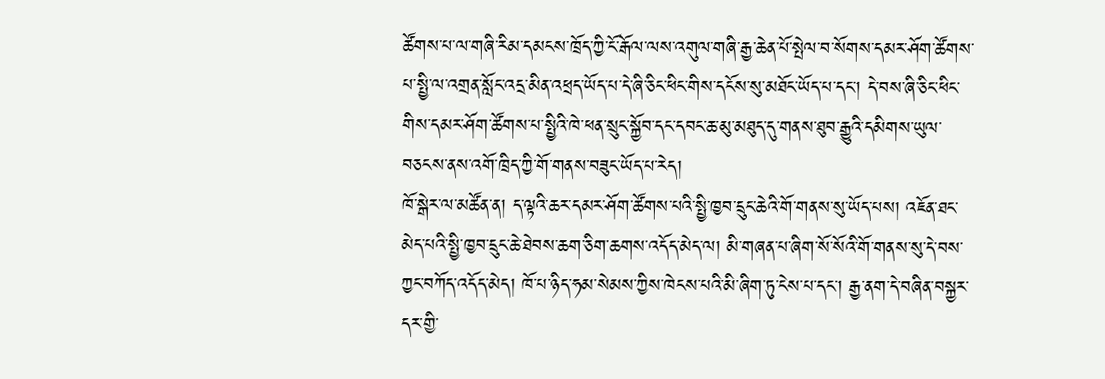ཚོགས་པ་ལ་གཞི་རིམ་དམངས་ཁྲོད་ཀྱི་ངོ་རྒོལ་ལས་འགུལ་གཞི་རྒྱ་ཆེན་པོ་སྤེལ་བ་སོགས་དམར་ཤོག་ཚོགས་པ་སྤྱི་ལ་འགྲན་སློང་འདྲ་མིན་འཕྲད་ཡོད་པ་དེ་ཞི་ཅིང་ཕིང་གིས་དངོས་སུ་མཐོང་ཡོད་པ་དང་། དེ་བས་ཞི་ཅིང་ཕིང་གིས་དམར་ཤོག་ཚོགས་པ་སྤྱིའི་ཁེ་ཕན་སྲུང་སྐྱོབ་དང་དབང་ཆ་མུ་མཐུད་དུ་གནས་ཐུབ་རྒྱུའི་དམིགས་ཡུལ་བཅངས་ནས་འགོ་ཁྲིད་ཀྱི་གོ་གནས་བཟུང་ཡོད་པ་རེད།
ཁོ་སྒེར་ལ་མཚོན་ན། ད་ལྟའི་ཆར་དམར་ཤོག་ཚོགས་པའི་སྤྱི་ཁྱབ་དྲུང་ཆེའི་གོ་གནས་སུ་ཡོད་པས། འཇོན་ཐང་མེད་པའི་སྤྱི་ཁྱབ་དྲུང་ཆེ་ཐེབས་ཆག་ཅིག་ཆགས་འདོད་མེད་ལ། མི་གཞན་པ་ཞིག་སོ་སོའི་གོ་གནས་སུ་དེ་བས་ཀྱང་བཀོད་འདོད་མེད། ཁོ་པ་ཉིད་ཧམ་སེམས་ཀྱིས་ཁེངས་པའི་མི་ཞིག་ཏུ་ངེས་པ་དང་། རྒྱ་ནག་དེ་བཞིན་བསྐྱར་དར་གྱི་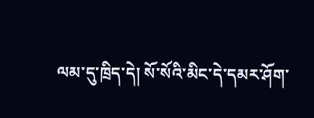ལམ་དུ་ཁྲིད་དེ། སོ་སོའི་མིང་དེ་དམར་ཤོག་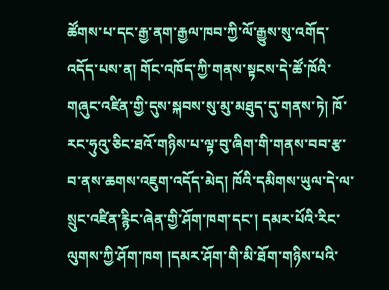ཚོགས་པ་དང་རྒྱ་ནག་རྒྱལ་ཁབ་ཀྱི་ལོ་རྒྱུས་སུ་འགོད་འདོད་པས་ན། གོང་འཁོད་ཀྱི་གནས་སྟངས་དེ་ཚོ་ཁོའི་གཞུང་འཛིན་གྱི་དུས་སྐབས་སུ་མུ་མཐུད་དུ་གནས་ཏེ། ཁོ་རང་ཧུའུ་ཅིང་ཐའོ་གཉིས་པ་ལྟ་བུ་ཞིག་གི་གནས་བབ་རྩ་བ་ནས་ཆགས་འཇུག་འདོད་མེད། ཁོའི་དམིགས་ཡུལ་དེ་ལ་སྲུང་འཛིན་རྙིང་ཞེན་གྱི་ཤོག་ཁག་དང་། དམར་པོའི་རིང་ལུགས་ཀྱི་ཤོག་ཁག །དམར་ཤོག་གི་མི་ཐོག་གཉིས་པའི་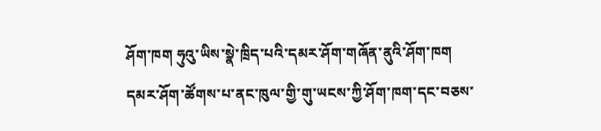ཤོག་ཁག ཧུའུ་ཡིས་སྣེ་ཁྲིད་པའི་དམར་ཤོག་གཞོན་ནུའི་ཤོག་ཁག དམར་ཤོག་ཚོགས་པ་ནང་ཁུལ་གྱི་གུ་ཡངས་ཀྱི་ཤོག་ཁག་དང་བཅས་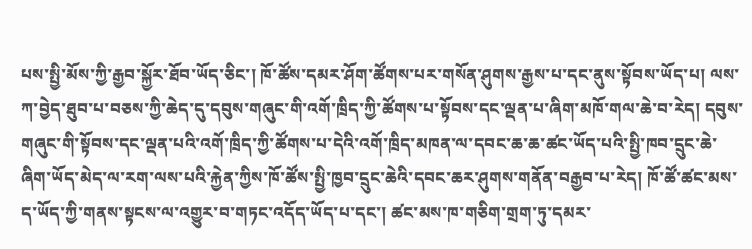པས་སྤྱི་མོས་ཀྱི་རྒྱབ་སྐྱོར་ཐོབ་ཡོད་ཅིང་། ཁོ་ཚོས་དམར་ཤོག་ཚོགས་པར་གསོན་ཤུགས་རྒྱས་པ་དང་ནུས་སྟོབས་ཡོད་པ། ལས་ཀ་བྱེད་ཐུབ་པ་བཅས་ཀྱི་ཆེད་དུ་དབུས་གཞུང་གི་འགོ་ཁྲིད་ཀྱི་ཚོགས་པ་སྟོབས་དང་ལྡན་པ་ཞིག་མཁོ་གལ་ཆེ་བ་རེད། དབུས་གཞུང་གི་སྟོབས་དང་ལྡན་པའི་འགོ་ཁྲིད་ཀྱི་ཚོགས་པ་དེའི་འགོ་ཁྲིད་མཁན་ལ་དབང་ཆ་ཆ་ཚང་ཡོད་པའི་སྤྱི་ཁབ་དྲུང་ཆེ་ཞིག་ཡོད་མེད་ལ་རག་ལས་པའི་རྐྱེན་ཀྱིས་ཁོ་ཚོས་སྤྱི་ཁྱབ་དྲུང་ཆེའི་དབང་ཆར་ཤུགས་གནོན་བརྒྱབ་པ་རེད། ཁོ་ཚོ་ཚང་མས་ད་ཡོད་ཀྱི་གནས་སྟངས་ལ་འགྱུར་བ་གཏང་འདོད་ཡོད་པ་དང་། ཚང་མས་ཁ་གཅིག་གྲག་ཏུ་དམར་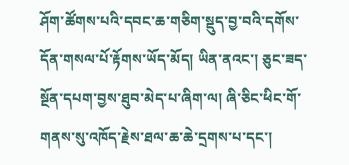ཤོག་ཚོགས་པའི་དབང་ཆ་གཅིག་སྡུད་བྱ་བའི་དགོས་དོན་གསལ་པོ་རྟོགས་ཡོད་མོད། ཡིན་ནའང་། ཅུང་ཟད་སྔོན་དཔག་བྱས་ཐུབ་མེད་པ་ཞིག་ལ། ཞི་ཅིང་ཕིང་གོ་གནས་སུ་འཁོད་རྗེས་ཐལ་ཆ་ཆེ་དྲགས་པ་དང་།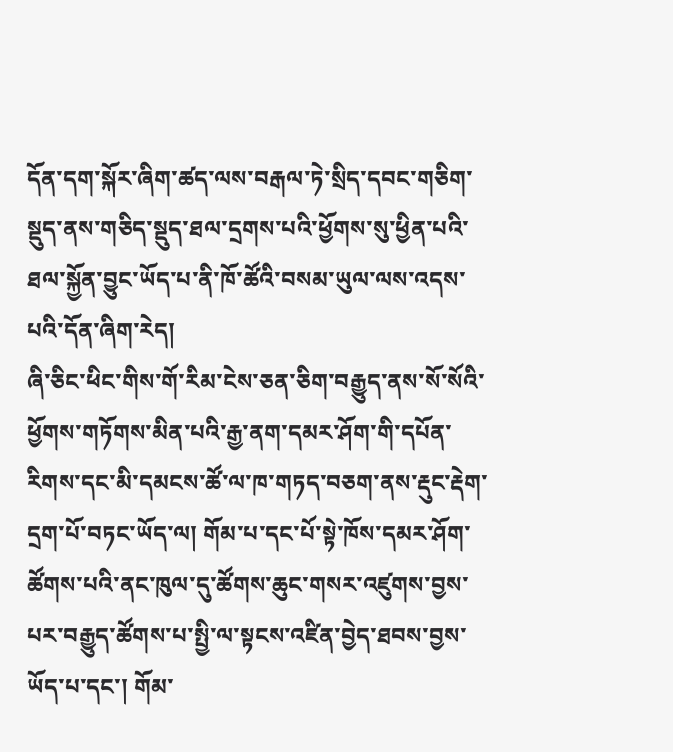དོན་དག་སྐོར་ཞིག་ཚད་ལས་བརྒལ་ཏེ་སྲིད་དབང་གཅིག་སྡུད་ནས་གཅིད་སྡུད་ཐལ་དྲགས་པའི་ཕྱོགས་སུ་ཕྱིན་པའི་ཐལ་སྐྱོན་བྱུང་ཡོད་པ་ནི་ཁོ་ཚོའི་བསམ་ཡུལ་ལས་འདས་པའི་དོན་ཞིག་རེད།
ཞི་ཅིང་ཕིང་གིས་གོ་རིམ་ངེས་ཅན་ཅིག་བརྒྱུད་ནས་སོ་སོའི་ཕྱོགས་གཏོགས་མིན་པའི་རྒྱ་ནག་དམར་ཤོག་གི་དཔོན་རིགས་དང་མི་དམངས་ཚོ་ལ་ཁ་གཏད་བཅག་ནས་རྡུང་རྡེག་དྲག་པོ་བཏང་ཡོད་ལ། གོམ་པ་དང་པོ་སྟེ་ཁོས་དམར་ཤོག་ཚོགས་པའི་ནང་ཁུལ་དུ་ཚོགས་ཆུང་གསར་འཛུགས་བྱས་པར་བརྒྱུད་ཚོགས་པ་སྤྱི་ལ་སྟངས་འཛིན་བྱེད་ཐབས་བྱས་ཡོད་པ་དང་། གོམ་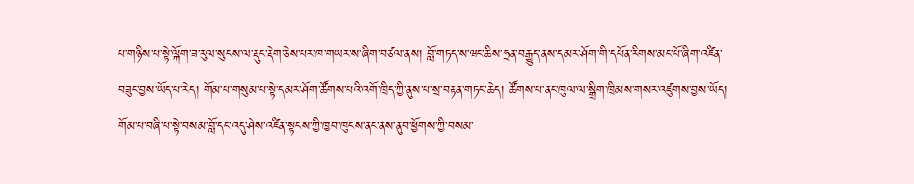པ་གཉིས་པ་སྟེ་ལྐོག་ཟ་རུལ་སུངས་ལ་རྡུང་རྡེག་ཅེས་པར་ཁ་གཡར་ས་ཞིག་བཙལ་ནས། བློ་གཏད་ས་ཝང་ཆིས་ཧྲན་བརྒྱུད་ནས་དམར་ཤོག་གི་དཔོན་རིགས་མང་པོ་ཞིག་འཛིན་བཟུང་བྱས་ཡོད་པ་རེད། གོམ་པ་གསུམ་པ་སྟེ་དམར་ཤོག་ཚོགས་པའི་འགོ་ཁྲིད་ཀྱི་ནུས་པ་སྲ་བརྟན་གཏང་ཆེད། ཚོགས་པ་ནང་ཁུལ་ལ་སྒྲིག་ཁྲིམས་གསར་འཛུགས་བྱས་ཡོད། གོམ་པ་བཞི་པ་སྟེ་བསམ་བློ་དང་འདུ་ཤེས་འཛིན་སྟངས་ཀྱི་ཁྱབ་ཁུངས་ནང་ནས་ནུབ་ཕྱོགས་ཀྱི་བསམ་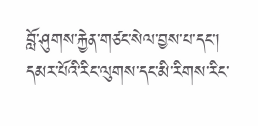བློ་ཤུགས་རྐྱེན་གཙང་སེལ་བྱས་པ་དང་། དམར་པོའི་རིང་ལུགས་དང་མི་རིགས་རིང་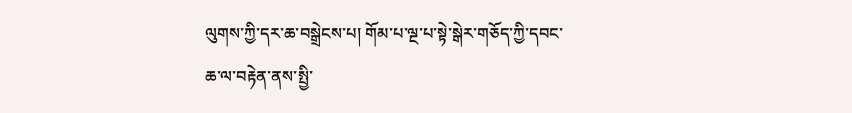ལུགས་ཀྱི་དར་ཆ་བསྒྲེངས་པ། གོམ་པ་ལྔ་པ་སྟེ་སྒེར་གཅོད་ཀྱི་དབང་ཆ་ལ་བརྟེན་ནས་སྤྱི་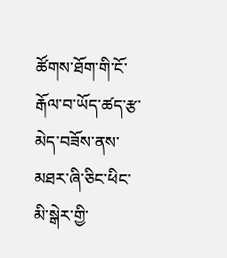ཚོགས་ཐོག་གི་ངོ་རྒོལ་བ་ཡོད་ཚད་རྩ་མེད་བཟོས་ནས་མཐར་ཞི་ཅིང་ཕིང་མི་སྒེར་གྱི་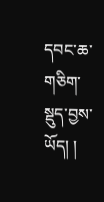དབང་ཆ་གཅིག་སྡུད་བྱས་ཡོད། །